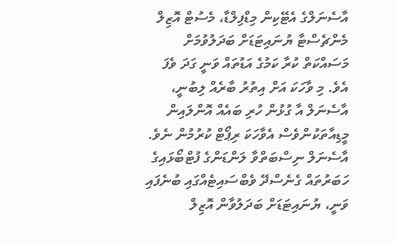އާސެނަލްގެ އެޓޭކިން މިޑްފިލްޑާ، މެސުޓް އޮޒިލް މެންޗެސްޓާ ޔުނައިޓަޑަށް ބަދަލުވުމަށް މަސައްކަތް ކުރާ ކަމުގެ އަޑުތައް ވަނީ ގަދަ ވެފަ އެވެ. މި ވާހަކަ އަށް އިތުރު ބާރެއް ލިބުނީ، އާސެނަލް އާ ގުޅުން ހުރި ބައެއް އޮންލައިން މީޑިއާތަކުންވެސް އެވާހަކަ ރިޕޯޓް ކުރުމުން ނެވެ.
އާސެނަލް ނިސްބަތްވާ ލަންޑަންގެ ފުޓްބޯޅައިގެ ހަބަރުތައް ގެނެސްދޭ ވެބްސައިޓެއްގައި ބުނެފައި ވަނީ، ޔުނައިޓަޑަށް ބަދަލުވާން އޮޒިލް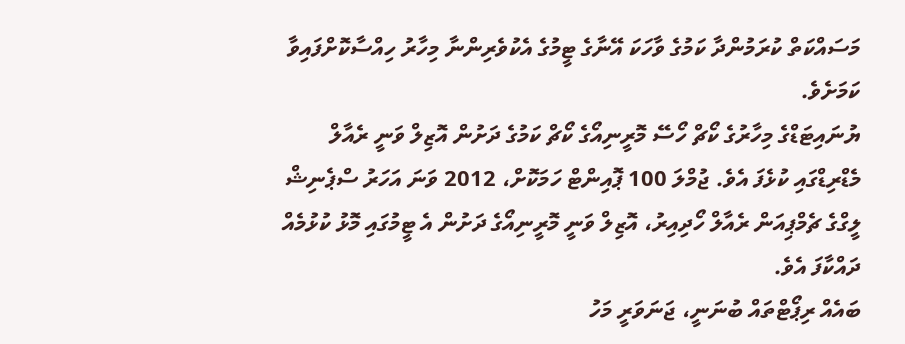މަސައްކަތް ކުރަމުންދާ ކަމުގެ ވާހަކަ އޭނާގެ ޓީމުގެ އެކުވެރިންނާ މިހާރު ހިއްސާކޮށްފައިވާ ކަމަށެވެ.
ޔުނައިޓަޑްގެ މިހާރުގެ ކޯޗް ހޯސޭ މޮރީނިއޯގެ ކޯޗް ކަމުގެ ދަށުން އޮޒިލް ވަނީ ރެއާލް މެޑްރިޑްގައި ކުޅެފަ އެވެ. ޖުމްލަ 100 ޕޮއިންޓް ހަމަކޮށް، 2012 ވަނަ އަހަރު ސްޕެނިޝް ލީގްގެ ޗެމްޕިއަން ރެއާލް ހޯދިއިރު، އޮޒިލް ވަނީ މޮރީނިއޯގެ ދަށުން އެ ޓީމުގައި މޮޅު ކުޅުމެއް ދައްކާފަ އެވެ.
ބައެއް ރިޕޯޓްތައް ބުނަނީ، ޖަނަވަރީ މަހު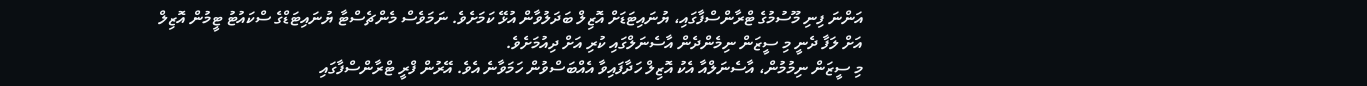އަންނަ ފިނި މޫސުމުގެ ޓްރާންސްފާގައި، ޔުނައިޓަޑަށް އޮޒިލް ބަދަލުވާން އުޅޭ ކަމަށެވެ. ނަމަވެސް މެންޗެސްޓާ ޔުނައިޓަޑްގެ ސްކައުޓު ޓީމުން އޮޒިލް އަށް ލަފާ ދެނީ މި ސީޒަން ނިމެންދެން އާސެނަލްގައި ކުރި އަށް ދިއުމަށެވެ.
މި ސީޒަން ނިމުމުން، އާސެނަލްއާ އެކު އޮޒިލް ހަދާފައިވާ އެއްބަސްވުން ހަމަވާނެ އެވެ. އޭރުން ފްރީ ޓްރާންސްފާގައި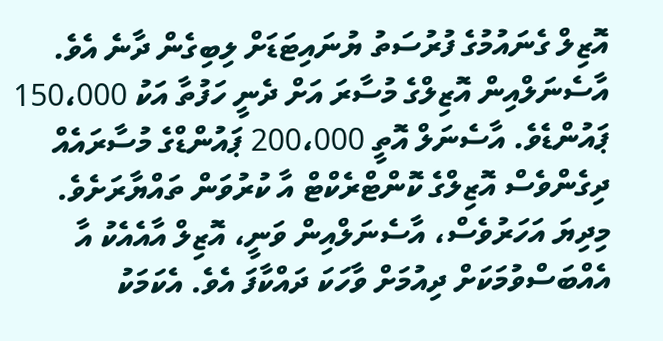އޮޒިލް ގެނައުމުގެ ފުރުސަތު ޔުނައިޓަޑަށް ލިބިގެން ދާނެ އެވެ.
އާސެނަލްއިން އޮޒިލްގެ މުސާރަ އަށް ދެނީ ހަފުތާ އަކު 150،000 ޕައުންޑެވެ. އާސެނަލް އޮތީ 200،000 ޕައުންޑްގެ މުސާރައެއް ދިގެންވެސް އޮޒިލްގެ ކޮންޓްރެކްޓް އާ ކުރުވަން ތައްޔާރަށެވެ.
މިދިޔަ އަހަރުވެސް، އާސެނަލްއިން ވަނީ، އޮޒިލް އާއެއެކު އާ އެއްބަސްވުމަކަށް ދިއުމަށް ވާހަކަ ދައްކާފަ އެވެ. އެކަމަކު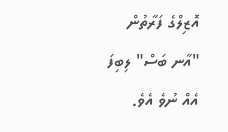އޮޒިލްގެ ފަރާތުން "އާނ ބަސް" ލިބިފަ އެއް ނުވެ އެވެ.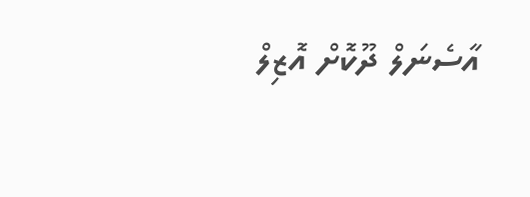އާސެނަލް ދޫކޮށް އޮޒިލް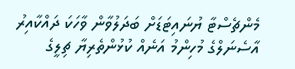މެންޗެސްޓާ ޔުނައިޓަޑަށް ބަދަލުވާން ވާހަކަ ދައްކާއިރު އާސެނަލްގެ މުހިންމު އަނެއް ކުޅުންތެރިޔާ ޗިލީގެ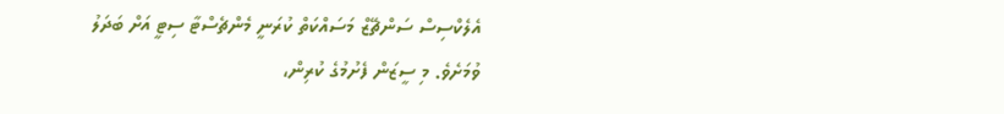އެލެކްސިސް ސަންޗޭޒް މަސައްކަތް ކުރަނީ މެންޗެސްޓާ ސިޓީ އަށް ބަދަލު ވުމަށެވެ. މި ސީޒަން ފެށުމުގެ ކުރިން،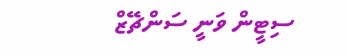ސިޓީން ވަނީ ސަންޗޭޒް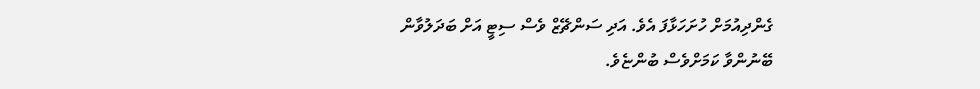ގެންދިއުމަށް ހުށަހަޅާފަ އެވެ. އަދި ސަންޗޭޒް ވެސް ސިޓީ އަށް ބަދަލުވާން ބޭނުންވާ ކަމަށްވެސް ބުންޏެވެ.